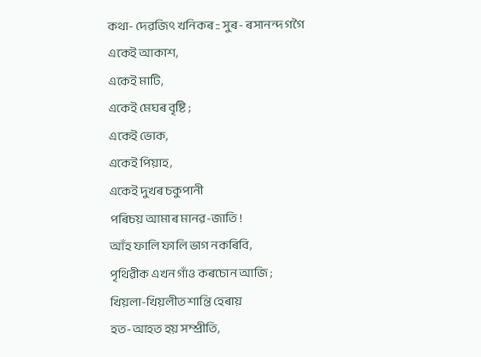কথা- দেৱজিৎ খনিকৰ :: সুৰ- ৰসানন্দ গগৈ
একেই আকাশ,
একেই মাটি,
একেই মেঘৰ বৃষ্টি ;
একেই ভোক,
একেই পিয়াহ,
একেই দুখৰ চকুপানী
পৰিচয় আমাৰ মানৱ-জাতি !
আঁহ ফালি ফালি ভাগ নকৰিবি,
পৃথিৱীক এখন গাঁও কৰচোন আজি ;
খিয়লা-খিয়লীত শান্তি হেৰায়
হত-আহত হয় সম্প্রীতি,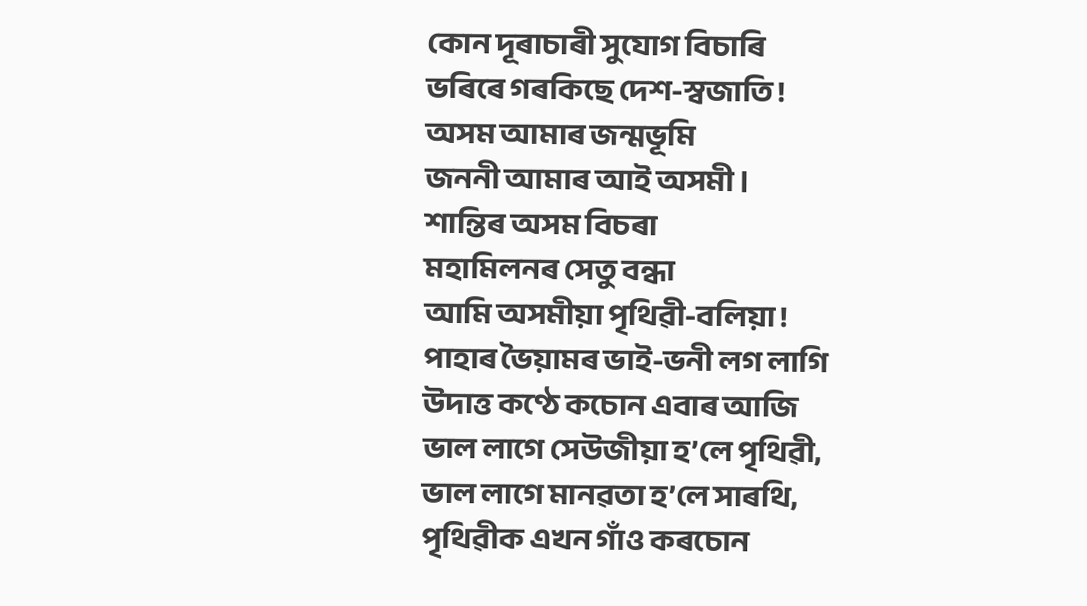কোন দূৰাচাৰী সুযোগ বিচাৰি
ভৰিৰে গৰকিছে দেশ-স্বজাতি !
অসম আমাৰ জন্মভূমি
জননী আমাৰ আই অসমী ।
শান্তিৰ অসম বিচৰা
মহামিলনৰ সেতু বন্ধা
আমি অসমীয়া পৃথিৱী-বলিয়া !
পাহাৰ ভৈয়ামৰ ভাই-ভনী লগ লাগি
উদাত্ত কণ্ঠে কচোন এবাৰ আজি
ভাল লাগে সেউজীয়া হ’লে পৃথিৱী,
ভাল লাগে মানৱতা হ’লে সাৰথি,
পৃথিৱীক এখন গাঁও কৰচোন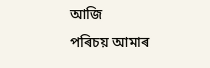আজি
পৰিচয় আমাৰ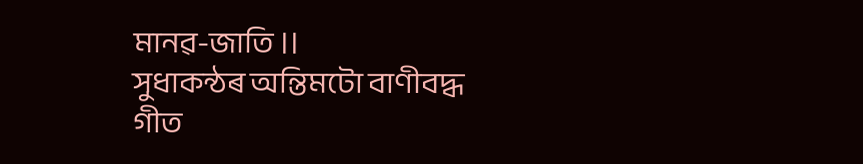মানৱ-জাতি ।।
সুধাকন্ঠৰ অন্তিমটো বাণীবদ্ধ গীত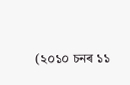(২০১০ চনৰ ১১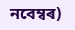নবেম্বৰ)